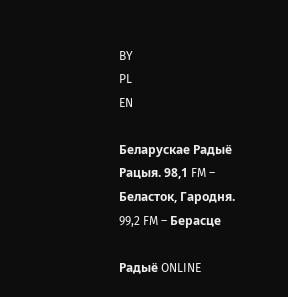BY
PL
EN

Беларускае Радыё Рацыя. 98,1 FM – Беласток, Гародня. 99,2 FM – Берасце

Радыё ONLINE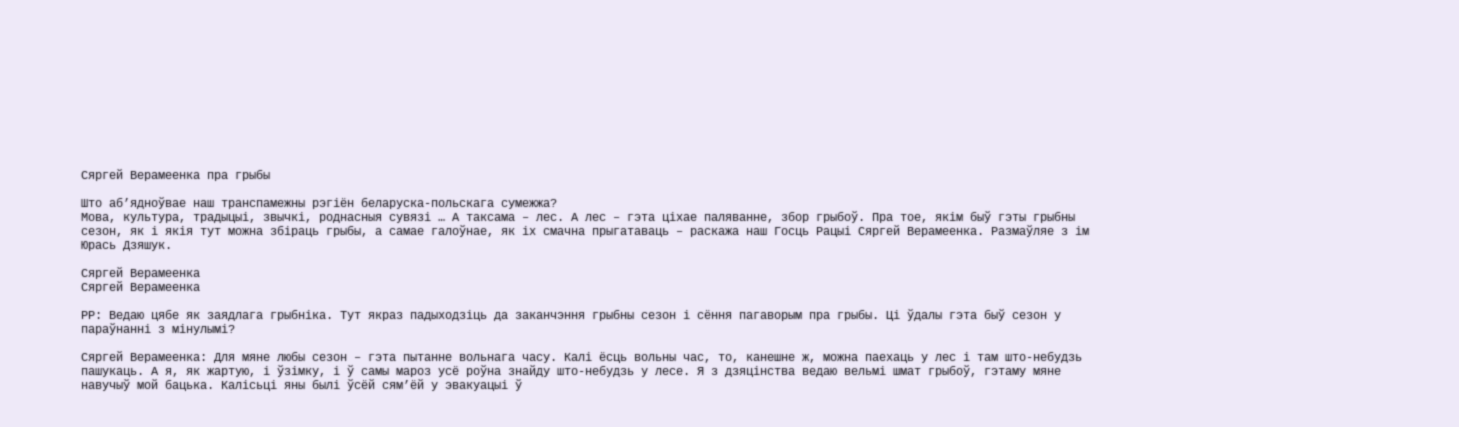Сяргей Верамеенка пра грыбы

Што аб’ядноўвае наш транспамежны рэгіён беларуска-польскага сумежжа?
Мова, культура, традыцыі, звычкі, роднасныя сувязі … А таксама – лес. А лес – гэта ціхае паляванне, збор грыбоў. Пра тое, якім быў гэты грыбны сезон, як і якія тут можна збіраць грыбы, а самае галоўнае, як іх смачна прыгатаваць – раскажа наш Госць Рацыі Сяргей Верамеенка. Размаўляе з ім Юрась Дзяшук.

Сяргей Верамеенка
Сяргей Верамеенка

РР: Ведаю цябе як заядлага грыбніка. Тут якраз падыходзіць да заканчэння грыбны сезон і сёння пагаворым пра грыбы. Ці ўдалы гэта быў сезон у параўнанні з мінулымі?

Сяргей Верамеенка: Для мяне любы сезон – гэта пытанне вольнага часу. Калі ёсць вольны час, то, канешне ж, можна паехаць у лес і там што-небудзь пашукаць. А я, як жартую, і ўзімку, і ў самы мароз усё роўна знайду што-небудзь у лесе. Я з дзяцінства ведаю вельмі шмат грыбоў, гэтаму мяне навучыў мой бацька. Калісьці яны былі ўсёй сям’ёй у эвакуацыі ў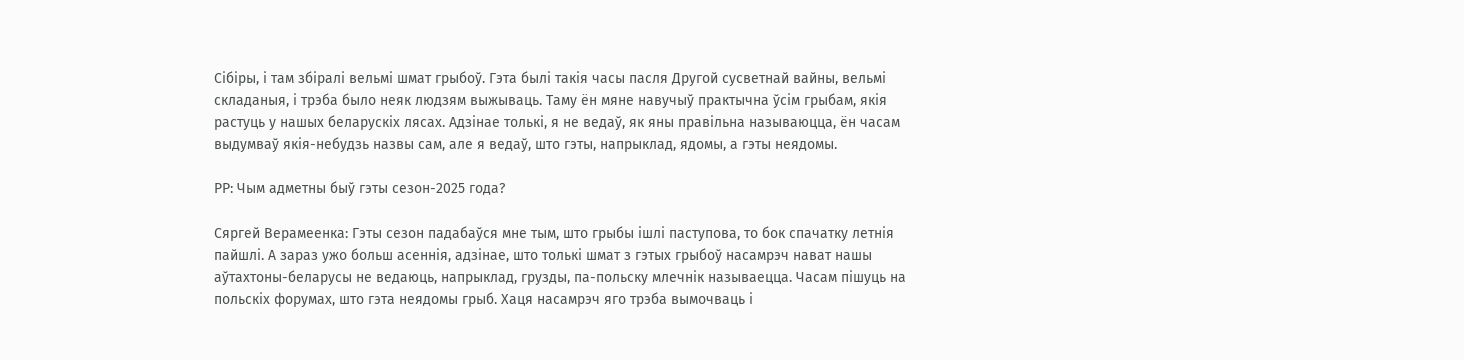Сібіры, і там збіралі вельмі шмат грыбоў. Гэта былі такія часы пасля Другой сусветнай вайны, вельмі складаныя, і трэба было неяк людзям выжываць. Таму ён мяне навучыў практычна ўсім грыбам, якія растуць у нашых беларускіх лясах. Адзінае толькі, я не ведаў, як яны правільна называюцца, ён часам выдумваў якія-небудзь назвы сам, але я ведаў, што гэты, напрыклад, ядомы, а гэты неядомы.

РР: Чым адметны быў гэты сезон-2025 года?

Сяргей Верамеенка: Гэты сезон падабаўся мне тым, што грыбы ішлі паступова, то бок спачатку летнія пайшлі. А зараз ужо больш асеннія, адзінае, што толькі шмат з гэтых грыбоў насамрэч нават нашы аўтахтоны-беларусы не ведаюць, напрыклад, грузды, па-польску млечнік называецца. Часам пішуць на польскіх форумах, што гэта неядомы грыб. Хаця насамрэч яго трэба вымочваць і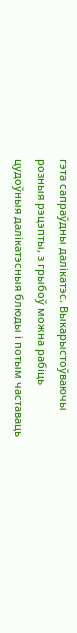гэта сапраўдны далікатэс. Выкарыстоўваючы розныя рэцэпты, з грыбоў можна рабіць цудоўныя далікатэсныя блюды і потым частаваць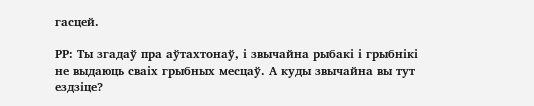гасцей.

РР: Ты згадаў пра аўтахтонаў, і звычайна рыбакі і грыбнікі не выдаюць сваіх грыбных месцаў. А куды звычайна вы тут ездзіце?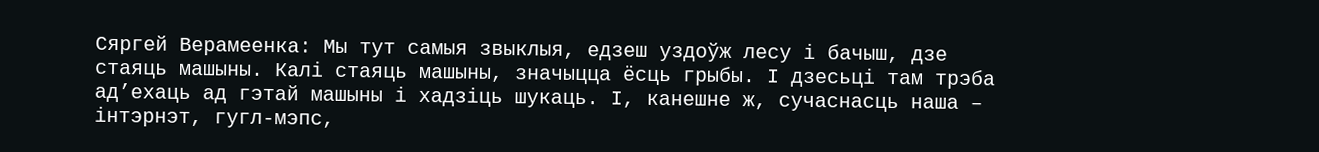Сяргей Верамеенка: Мы тут самыя звыклыя, едзеш уздоўж лесу і бачыш, дзе стаяць машыны. Калі стаяць машыны, значыцца ёсць грыбы. І дзесьці там трэба ад’ехаць ад гэтай машыны і хадзіць шукаць. І, канешне ж, сучаснасць наша – інтэрнэт, гугл-мэпс,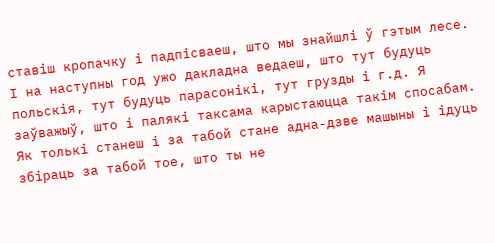ставіш кропачку і падпісваеш, што мы знайшлі ў гэтым лесе. І на наступны год ужо дакладна ведаеш, што тут будуць польскія, тут будуць парасонікі, тут грузды і г.д. Я заўважыў, што і палякі таксама карыстаюцца такім спосабам. Як толькі станеш і за табой стане адна-дзве машыны і ідуць збіраць за табой тое, што ты не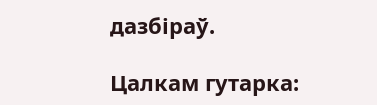дазбіраў.

Цалкам гутарка: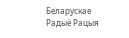Беларускае Радыё Рацыя